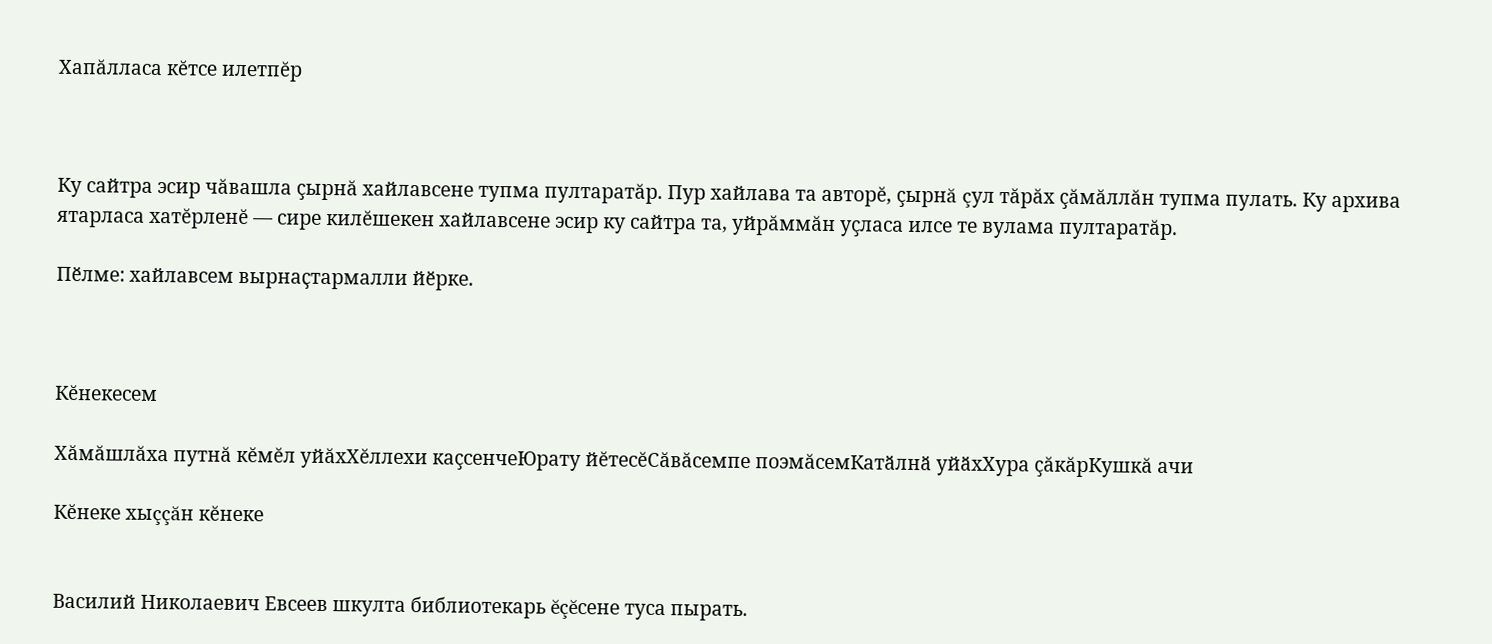Хапăлласа кĕтсе илетпĕр



Ку сайтра эсир чăвашла çырнă хайлавсене тупма пултаратăр. Пур хайлава та авторĕ, çырнă çул тăрăх çăмăллăн тупма пулать. Ку архива ятарласа хатĕрленĕ — сире килĕшекен хайлавсене эсир ку сайтра та, уйрăммăн уçласа илсе те вулама пултаратăр.

Пӗлме: хайлавсем вырнаҫтармалли йӗрке.



Кĕнекесем

Хăмăшлăха путнă кĕмĕл уйăхХĕллехи каçсенчеЮрату йĕтесĕСăвăсемпе поэмăсемКатӑлнӑ уйӑхХура çăкăрКушкă ачи

Кĕнеке хыççăн кĕнеке


Василий Николаевич Евсеев шкулта библиотекарь ĕçĕсене туса пырать.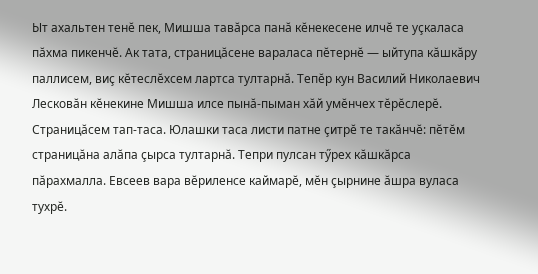Ыт ахальтен тенĕ пек, Мишша тавăрса панă кĕнекесене илчĕ те уçкаласа пăхма пикенчĕ. Ак тата, страницăсене вараласа пĕтернĕ — ыйтупа кăшкăру паллисем, виç кĕтеслĕхсем лартса тултарнă. Тепĕр кун Василий Николаевич Лесковăн кĕнекине Мишша илсе пынă-пыман хăй умĕнчех тĕрĕслерĕ. Страницăсем тап-таса. Юлашки таса листи патне çитрĕ те такăнчĕ: пĕтĕм страницăна алăпа çырса тултарнă. Тепри пулсан тӳрех кăшкăрса пăрахмалла. Евсеев вара вĕриленсе каймарĕ, мĕн çырнине ăшра вуласа тухрĕ.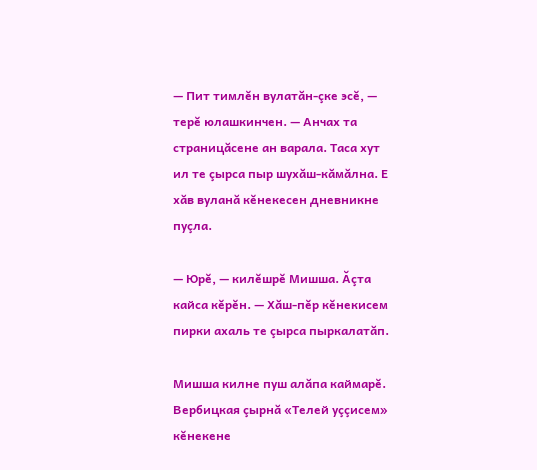— Пит тимлĕн вулатăн-çке эсĕ, — терĕ юлашкинчен. — Анчах та страницăсене ан варала. Таса хут ил те çырса пыр шухăш-кăмăлна. Е хăв вуланă кĕнекесен дневникне пуçла.

— Юрĕ, — килĕшрĕ Мишша. Ăçта кайса кĕрĕн. — Хăш-пĕр кĕнекисем пирки ахаль те çырса пыркалатăп.

Мишша килне пуш алăпа каймарĕ. Вербицкая çырнă «Телей уççисем» кĕнекене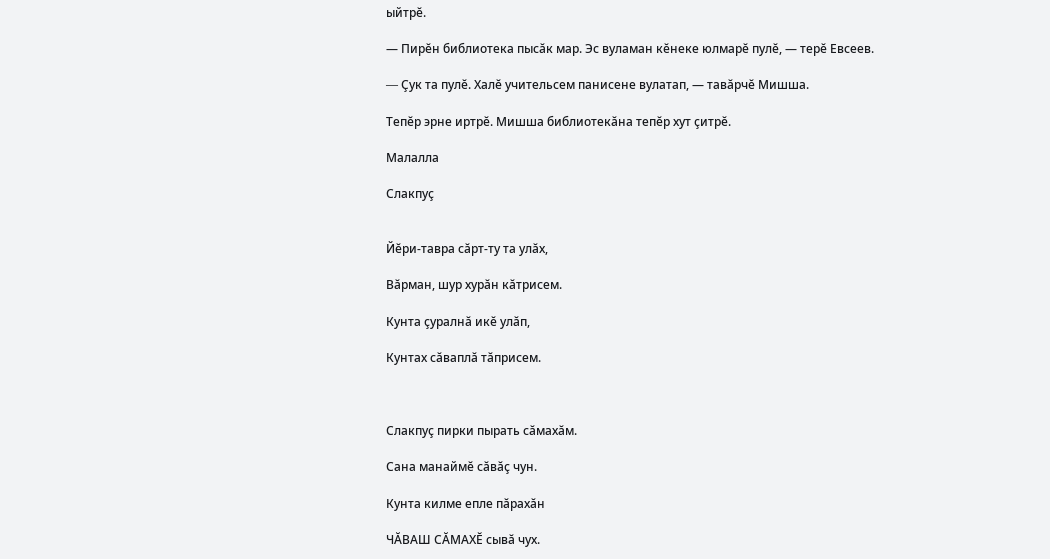ыйтрĕ.

— Пирĕн библиотека пысăк мар. Эс вуламан кĕнеке юлмарĕ пулĕ, — терĕ Евсеев.

— Çук та пулĕ. Халĕ учительсем панисене вулатап, — тавăрчĕ Мишша.

Тепĕр эрне иртрĕ. Мишша библиотекăна тепĕр хут çитрĕ.

Малалла

Слакпуç


Йĕри-тавра сăрт-ту та улăх,

Вăрман, шур хурăн кăтрисем.

Кунта çуралнă икĕ улăп,

Кунтах сăваплă тăприсем.



Слакпуç пирки пырать сăмахăм.

Сана манаймĕ сăвăç чун.

Кунта килме епле пăрахăн

ЧĂВАШ СĂМАХĔ сывă чух.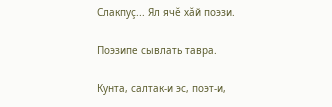Слакпуç... Ял ячĕ хăй поэзи.

Поэзипе сывлать тавра.

Кунта, салтак-и эс, поэт-и,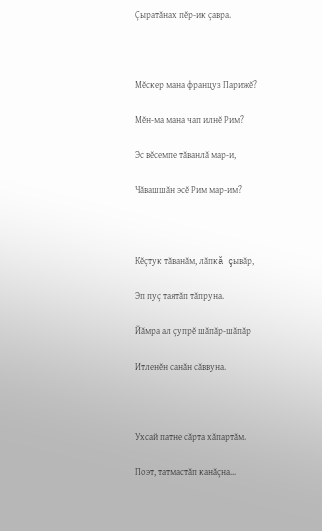Çыратăнах пĕр-ик çавра.



Мĕскер мана француз Парижĕ?

Мĕн-ма мана чап илнĕ Рим?

Эс вĕсемпе тăванлă мар-и,

Чăвашшăн эсĕ Рим мар-им?



Кĕçтук тăванăм, лăпкă çывăр,

Эп пуç таятăп тăпруна.

Йăмра ал çупрĕ шăпăр-шăпăр

Итленĕн санăн сăввуна.



Ухсай патне сăрта хăпартăм.

Поэт, татмастăп канăçна...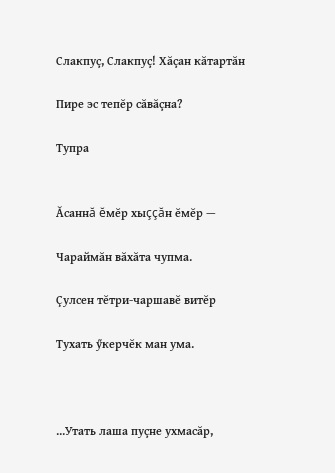Слакпуç, Слакпуç! Хăçан кăтартăн

Пире эс тепĕр сăвăçна?

Тупра


Ăсаннă ĕмĕр хыççăн ĕмĕр —

Чараймăн вăхăта чупма.

Çулсен тĕтри-чаршавĕ витĕр

Тухать ӳкерчĕк ман ума.



...Утать лаша пуçне ухмасăр,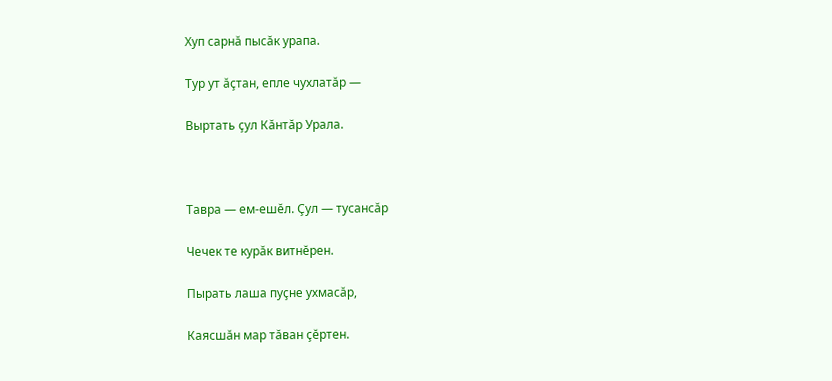Хуп сарнă пысăк урапа.

Тур ут ăçтан, епле чухлатăр —

Выртать çул Кăнтăр Урала.



Тавра — ем-ешĕл. Çул — тусансăр

Чечек те курăк витнĕрен.

Пырать лаша пуçне ухмасăр,

Каясшăн мар тăван çĕртен.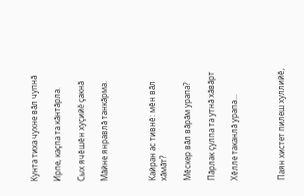Кунта тиха чухне вăл чупнă

Ирпе, каçпа та кăнтăрла.

Сых ячĕшĕн хуçийĕ çакнă

Мăйне янравлă танкăрма.



Кайран ас тивнĕ: мĕн вăл хăмăт?

Мĕскер вăл вăрăм урапа?

Пăрлак çулпа та утнă хăвăрт

Хĕлле таканлă урапа...



Паян хистет пилеш хуллийĕ,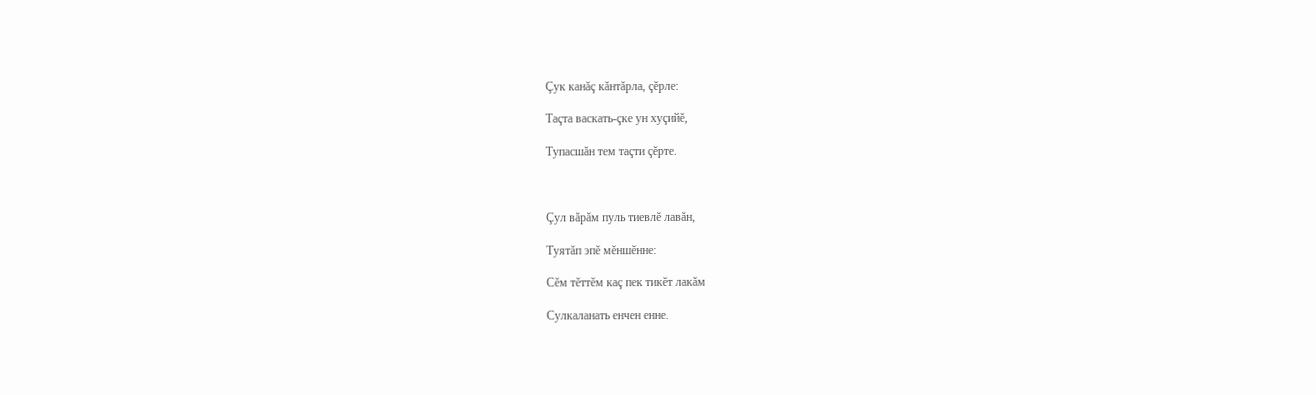Çук канăç кăнтăрла, çĕрле:

Таçта васкать-çке ун хуçийĕ,

Тупасшăн тем таçти çĕрте.



Çул вăрăм пуль тиевлĕ лавăн,

Туятăп эпĕ мĕншĕнне:

Сĕм тĕттĕм каç пек тикĕт лакăм

Сулкаланать енчен енне.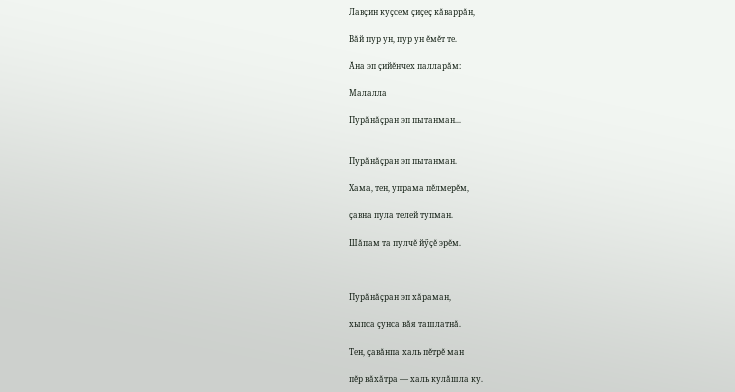Лавçин куçсем çиçеç кăваррăн,

Вăй пур ун, пур ун ĕмĕт те.

Ăна эп çийĕнчех палларăм:

Малалла

Пурăнăçран эп пытанман...


Пурăнăçран эп пытанман.

Хама, тен, упрама пĕлмерĕм,

çавна пула телей тупман.

Шăпам та пулчĕ йӳçĕ эрĕм.



Пурăнăçран эп хăраман,

хыпса çунса вăя ташлатнă.

Тен, çавăнпа халь пĕтрĕ ман

пĕр вăхăтра — халь кулăшла ку.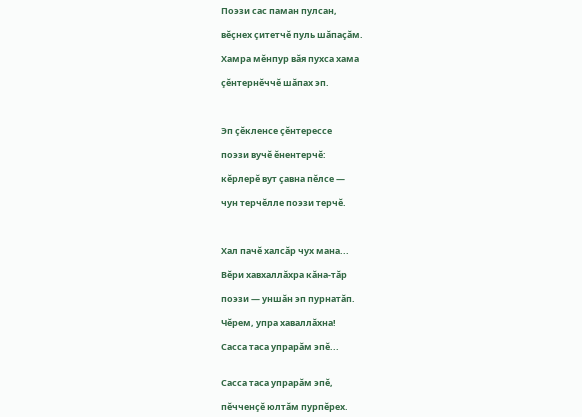Поэзи сас паман пулсан,

вĕçнех çитетчĕ пуль шăпаçăм.

Хамра мĕнпур вăя пухса хама

çĕнтернĕччĕ шăпах эп.



Эп çĕкленсе çĕнтерессе

поэзи вучĕ ĕнентерчĕ:

кĕрлерĕ вут çавна пĕлсе —

чун терчĕлле поэзи терчĕ.



Хал пачĕ халсăр чух мана...

Вĕри хавхаллăхра кăна-тăр

поэзи — уншăн эп пурнатăп.

Чĕрем, упра хаваллăхна!

Сасса таса упрарăм эпĕ...


Сасса таса упрарăм эпĕ,

пĕчченçĕ юлтăм пурпĕрех.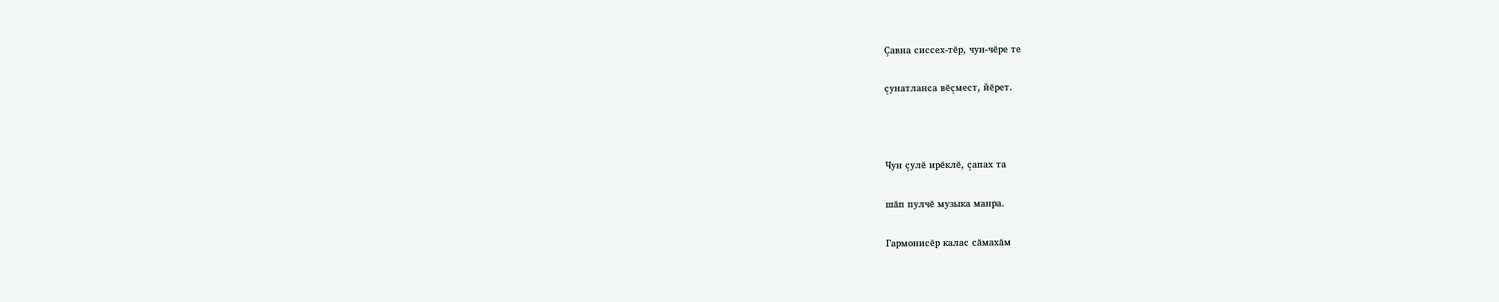Çавна сиссех-тĕр, чун-чĕре те

çунатланса вĕçмест, йĕрет.



Чун çулĕ ирĕклĕ, çапах та

шăп пулчĕ музыка манра.

Гармонисĕр калас сăмахăм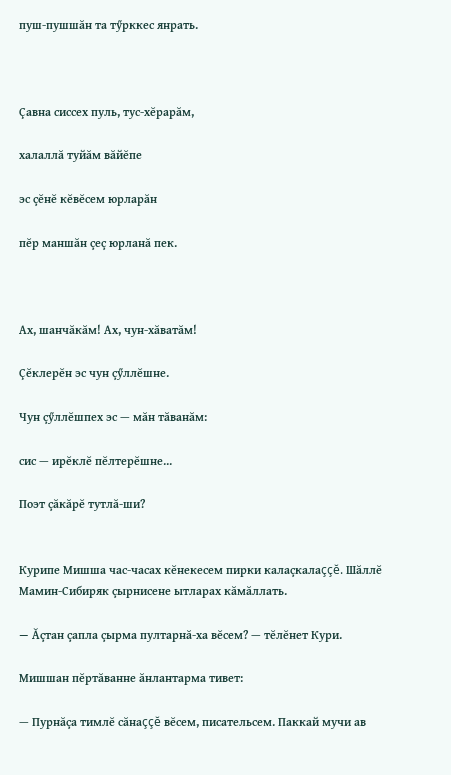пуш-пушшăн та тӳрккес янрать.



Çавна сиссех пуль, тус-хĕрарăм,

халаллă туйăм вăйĕпе

эс çĕнĕ кĕвĕсем юрларăн

пĕр маншăн çеç юрланă пек.



Ах, шанчăкăм! Ах, чун-хăватăм!

Çĕклерĕн эс чун çӳллĕшне.

Чун çӳллĕшпех эс — мăн тăванăм:

сис — ирĕклĕ пĕлтерĕшне...

Поэт çăкăрĕ тутлă-ши?


Курипе Мишша час-часах кĕнекесем пирки калаçкалаççĕ. Шăллĕ Мамин-Сибиряк çырнисене ытларах кăмăллать.

— Ăçтан çапла çырма пултарнă-ха вĕсем? — тĕлĕнет Кури.

Мишшан пĕртăванне ăнлантарма тивет:

— Пурнăçа тимлĕ сăнаççĕ вĕсем, писательсем. Паккай мучи ав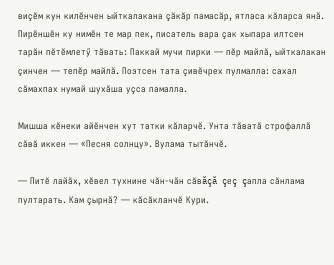виçĕм кун килĕнчен ыйткалакана çăкăр памасăр, ятласа кăларса янă. Пирĕншĕн ку нимĕн те мар пек, писатель вара çак хыпара илтсен тарăн пĕтĕмлетӳ тăвать: Паккай мучи пирки — пĕр майлă, ыйткалакан çинчен — тепĕр майлă. Поэтсен тата çивĕчрех пулмалла: сахал сăмахпах нумай шухăша уçса памалла.

Мишша кĕнеки айĕнчен хут татки кăларчĕ. Унта тăватă строфаллă сăвă иккен — «Песня солнцу». Вулама тытăнчĕ.

— Питĕ лайăх, хĕвел тухнине чăн-чăн сăвăçă çеç çапла сăнлама пултарать. Кам çырнă? — кăсăкланчĕ Кури.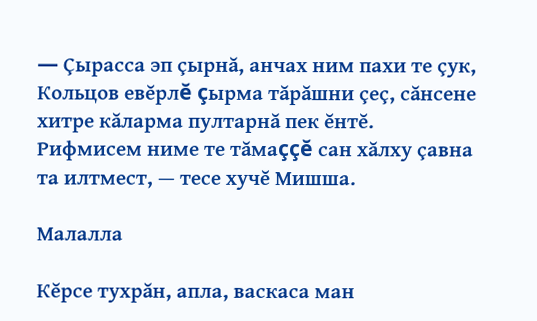— Çырасса эп çырнă, анчах ним пахи те çук, Кольцов евĕрлĕ çырма тăрăшни çеç, сăнсене хитре кăларма пултарнă пек ĕнтĕ. Рифмисем ниме те тăмаççĕ сан хăлху çавна та илтмест, — тесе хучĕ Мишша.

Малалла

Кĕрсе тухрăн, апла, васкаса ман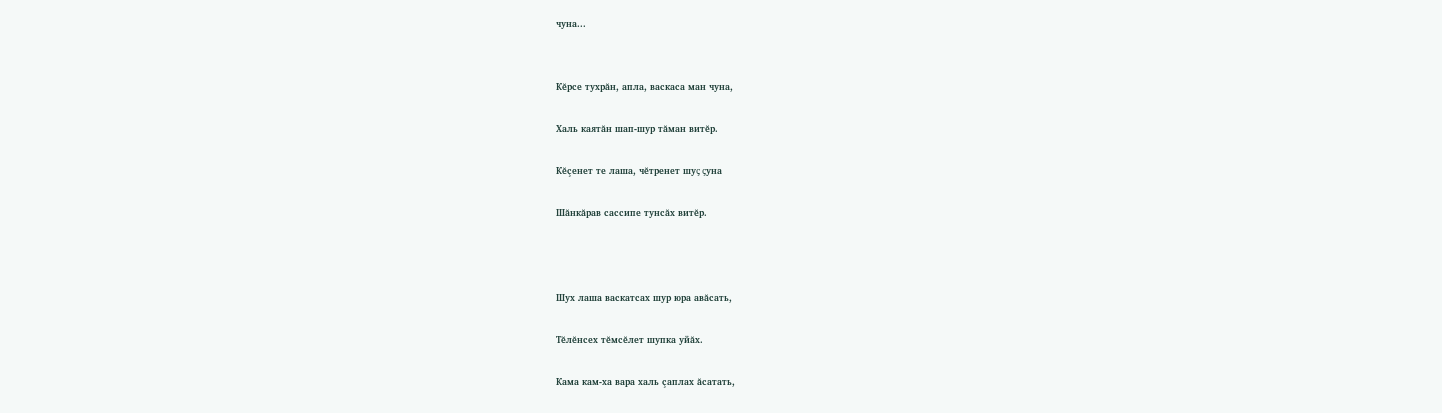чуна...


Кĕрсе тухрăн, апла, васкаса ман чуна,

Халь каятăн шап-шур тăман витĕр.

Кĕçенет те лаша, чĕтренет шуç çуна

Шăнкăрав сассипе тунсăх витĕр.



Шух лаша васкатсах шур юра авăсать,

Тĕлĕнсех тĕмсĕлет шупка уйăх.

Кама кам-ха вара халь çаплах ăсатать,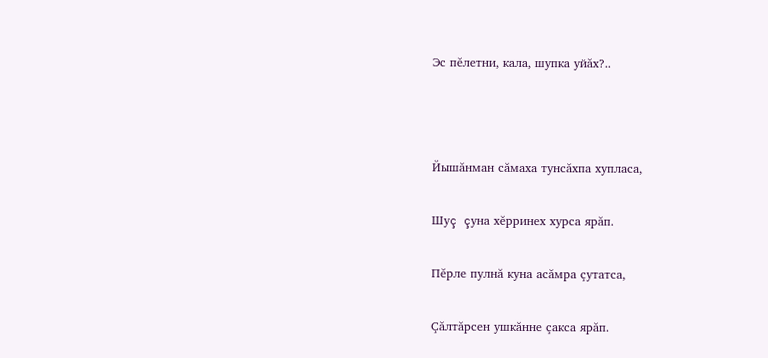Эс пĕлетни, кала, шупка уйăх?..



Йышăнман сăмаха тунсăхпа хупласа,

Шуç çуна хĕрринех хурса ярăп.

Пĕрле пулнă куна асăмра çутатса,

Çăлтăрсен ушкăнне çакса ярăп.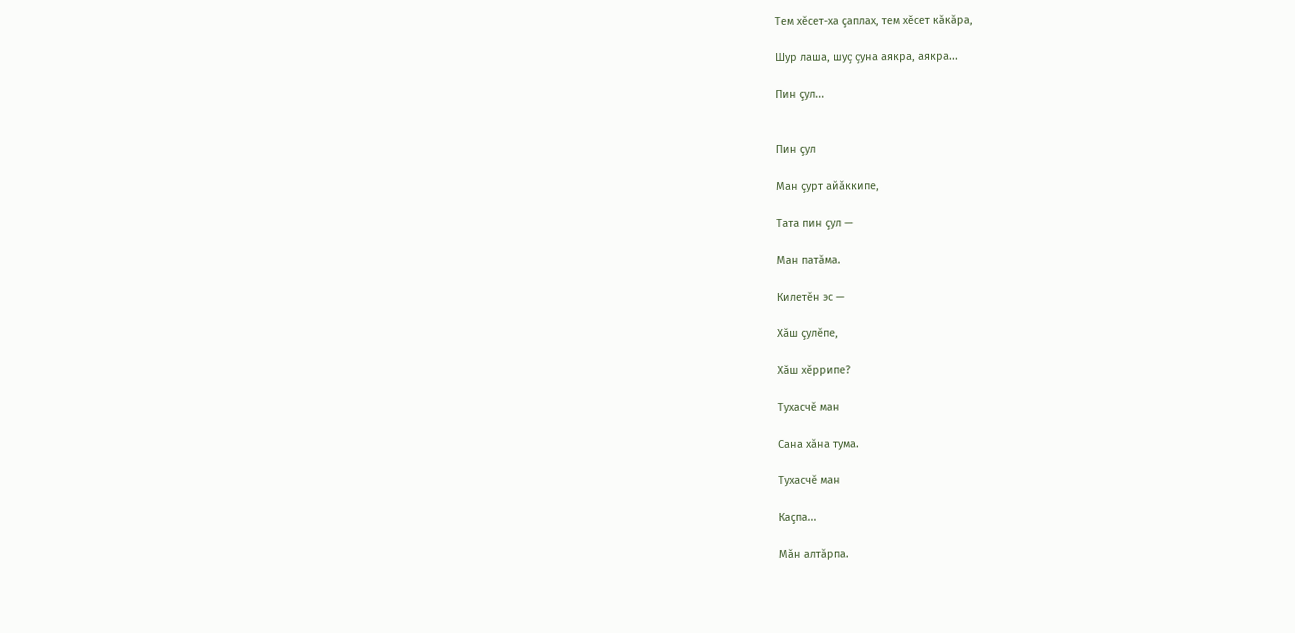Тем хĕсет-ха çаплах, тем хĕсет кăкăра,

Шур лаша, шуç çуна аякра, аякра...

Пин çул...


Пин çул

Ман çурт айăккипе,

Тата пин çул —

Ман патăма.

Килетĕн эс —

Хăш çулĕпе,

Хăш хĕррипе?

Тухасчĕ ман

Сана хăна тума.

Тухасчĕ ман

Каçпа...

Мăн алтăрпа.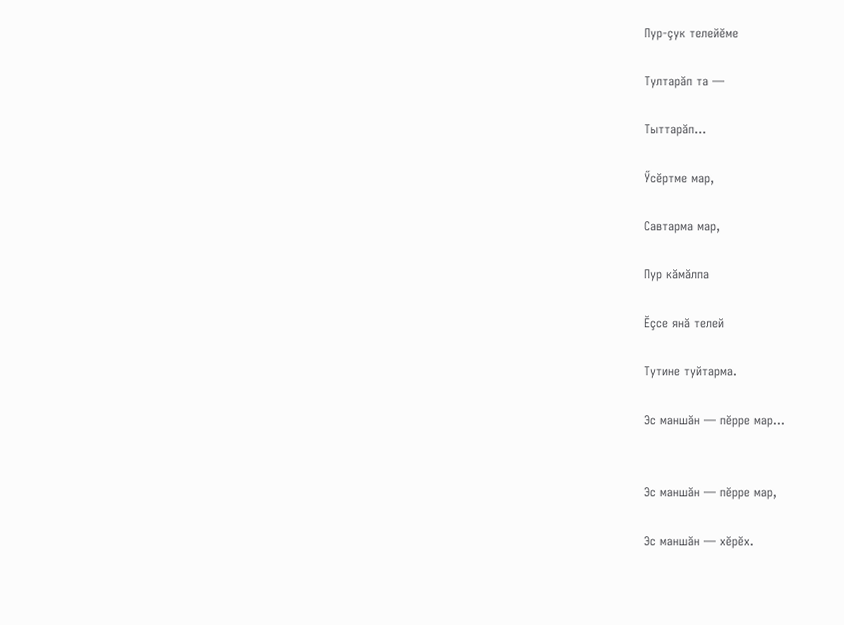Пур-çук телейĕме

Тултарăп та —

Тыттарăп...

Ӳсĕртме мар,

Савтарма мар,

Пур кăмăлпа

Ĕçсе янă телей

Тутине туйтарма.

Эс маншăн — пĕрре мар...


Эс маншăн — пĕрре мар,

Эс маншăн — хĕрĕх.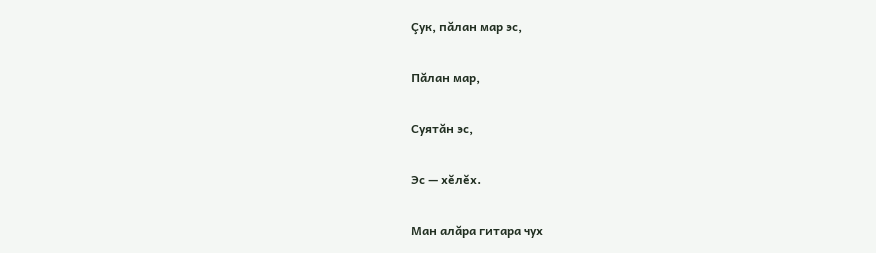Çук, пăлан мар эс,

Пăлан мар,

Суятăн эс,

Эс — хĕлĕх.

Ман алăра гитара чух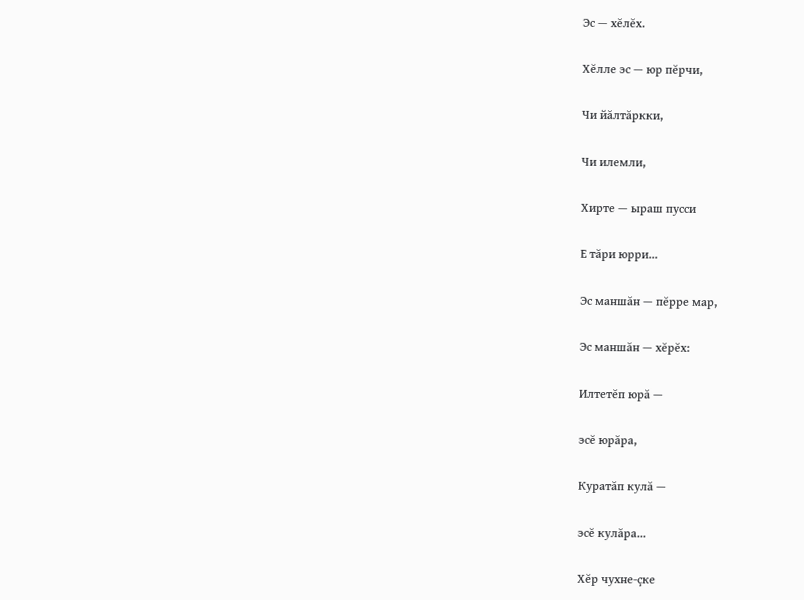Эс — хĕлĕх.

Хĕлле эс — юр пĕрчи,

Чи йăлтăркки,

Чи илемли,

Хирте — ыраш пусси

Е тăри юрри...

Эс маншăн — пĕрре мар,

Эс маншăн — хĕрĕх:

Илтетĕп юрă —

эсĕ юрăра,

Куратăп кулă —

эсĕ кулăра...

Хĕр чухне-çке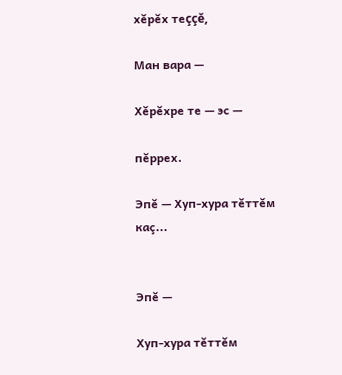хĕрĕх теççĕ,

Ман вара —

Хĕрĕхре те — эс —

пĕррех.

Эпĕ — Хуп-хура тĕттĕм каç...


Эпĕ —

Хуп-хура тĕттĕм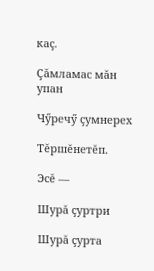каç.

Çăмламас мăн упан

Чӳречӳ çумнерех

Тĕршĕнетĕп.

Эсĕ —

Шурă çуртри

Шурă çурта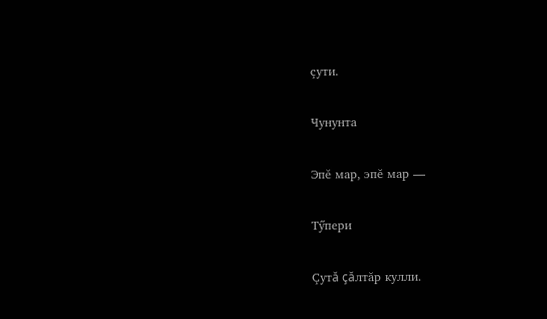çути.

Чунунта

Эпĕ мар, эпĕ мар —

Тӳпери

Çутă çăлтăр кулли.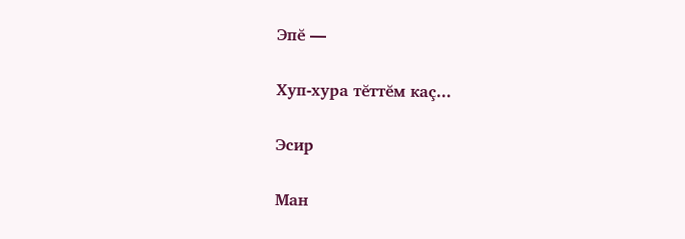Эпĕ —

Хуп-хура тĕттĕм каç...

Эсир

Ман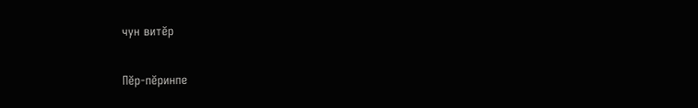чун витĕр

Пĕр-пĕринпе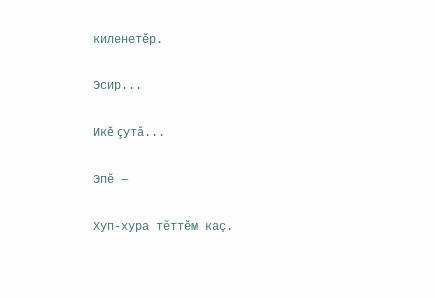киленетĕр.

Эсир...

Икĕ çутă...

Эпĕ —

Хуп-хура тĕттĕм каç.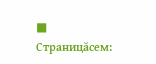■ Страницăсем: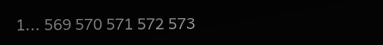1... 569 570 571 572 573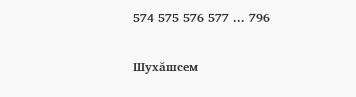574 575 576 577 ... 796

Шухăшсем